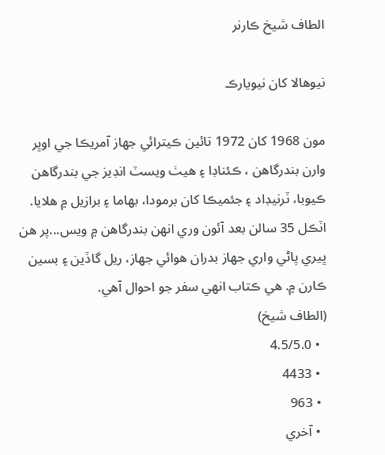الطاف شيخ ڪارنر

نيوهالا کان نيويارڪ

مون 1968 کان 1972 تائين ڪيترائي جهاز آمريڪا جي اوڀر وارن بندرگاهن ، ڪئناڊا ۽ هيٺ ويسٽ انڊيز جي بندرگاهن ڪيوبا، ٽرنيڊاد ۽ جئميڪا کان برمودا، بهاما ۽ برازيل ۾ هلايا. اٽڪل 35 سالن بعد آئون وري انهن بندرگاهن ۾ ويس...پر هن ڀيري پاڻي واري جهاز بدران هوائي جهاز، ريل گاڏين ۽ بسين ڪارن ۾. هي ڪتاب انهي سفر جو احوال آهي.
(الطاف شيخ)
  • 4.5/5.0
  • 4433
  • 963
  • آخري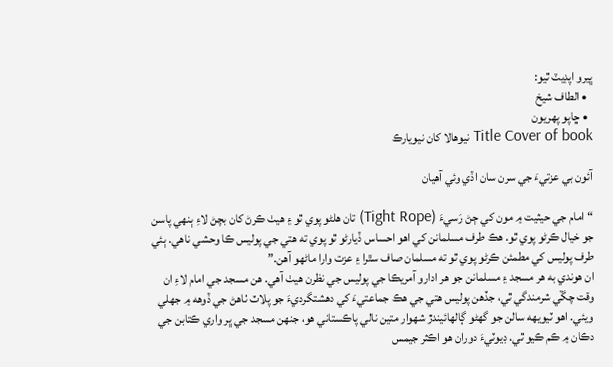ڀيرو اپڊيٽ ٿيو:
  • الطاف شيخ
  • ڇاپو پھريون
Title Cover of book نيوهالا کان نيويارڪ

آئون بي عزتيءَ جي سرن سان اڏي وئي آهيان

“امام جي حيثيت ۾ مون کي ڄڻ رَسيءَ (Tight Rope) تان هلڻو پوي ٿو ۽ هيٺ ڪرڻ کان بچڻ لاءِ ٻنهي پاسن جو خيال ڪرڻو پوي ٿو. هڪ طرف مسلمانن کي اهو احساس ڏيارڻو ٿو پوي ته هتي جي پوليس ڪا وحشي ناهي. ٻئي طرف پوليس کي مطمئن ڪرڻو پوي ٿو ته مسلمان صاف سٿرا ۽ عزت وارا ماڻهو آهن.”
ان هوندي به هر مسجد ۽ مسلمانن جو هر ادارو آمريڪا جي پوليس جي نظرن هيٺ آهي. هن مسجد جي امام لاءِ ان وقت چڱي شرمندگي ٿي، جڏهن پوليس هتي جي هڪ جماعتيءَ کي دهشتگرديءَ جو پلاٽ ٺاهڻ جي ڏوهه ۾ جهلي ويئي. اهو ٽيويهه سالن جو گهڻو ڳالهائيندڙ شهوار متين نالي پاڪستاني هو، جنهن مسجد جي ڀر واري ڪتابن جي دڪان ۾ ڪم ڪيو ٿي. ڊيوٽيءَ دوران هو اڪثر جيمس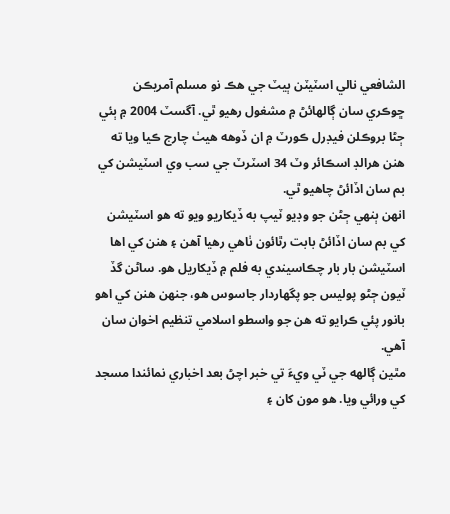الشافعي نالي اسٽيٽن ٻيٽ جي هڪ نو مسلم آمريڪن ڇوڪري سان ڳالهائڻ ۾ مشغول رهيو ٿي. آگسٽ 2004 ۾ ٻئي ڄڻا بروڪلن فيڊرل ڪورٽ ۾ ان ڏوهه هيٺ چارج ڪيا ويا ته هنن هرالڊ اسڪائر وٽ 34 اسٽرٽ جي سب وي اسٽيشن کي بم سان اڏائڻ چاهيو ٿي.
انهن ٻنهي ڄڻن جو وڊيو ٽيپ به ڏيکاريو ويو ته هو اسٽيشن کي بم سان اڏائڻ بابت رٿائون ٺاهي رهيا آهن ۽ هنن کي اها اسٽيشن بار بار چڪاسيندي به فلم ۾ ڏيکاريل هو. ساڻن گڏ ٽيون ڄڻو پوليس جو پگهاردار جاسوس هو، جنهن هنن کي اهو بانور پئي ڪرايو ته هن جو واسطو اسلامي تنظيم اخوان سان آهي.
مٿين ڳالهه جي ٽي ويءَ تي خبر اچڻ بعد اخباري نمائندا مسجد کي ورائي ويا. هو مون کان ۽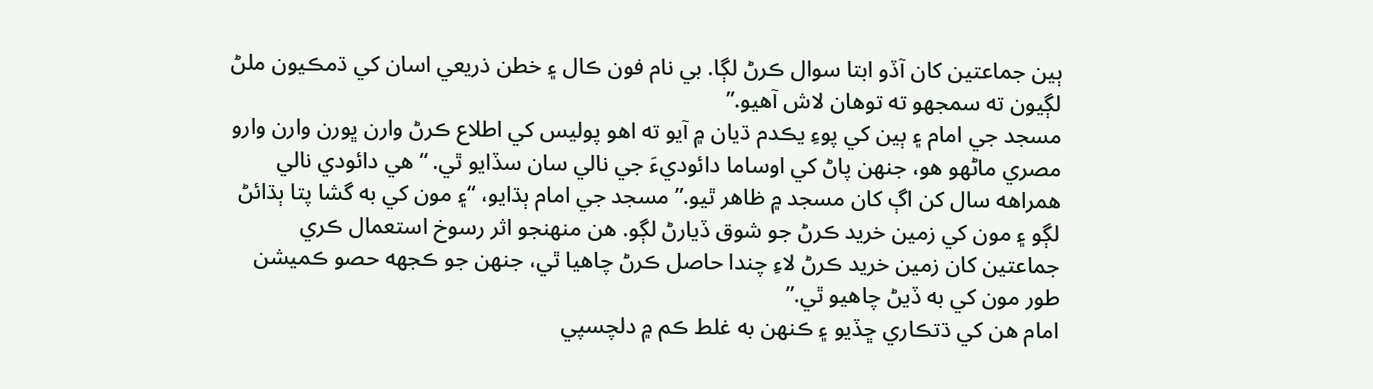ٻين جماعتين کان آڏو ابتا سوال ڪرڻ لڳا. بي نام فون ڪال ۽ خطن ذريعي اسان کي ڌمڪيون ملڻ لڳيون ته سمجھو ته توهان لاش آهيو.”
مسجد جي امام ۽ ٻين کي پوءِ يڪدم ڌيان ۾ آيو ته اهو پوليس کي اطلاع ڪرڻ وارن ڀورن وارن وارو مصري ماڻهو هو، جنهن پاڻ کي اوساما دائوديءَ جي نالي سان سڏايو ٿي. “هي دائودي نالي همراهه سال کن اڳ کان مسجد ۾ ظاهر ٿيو.” مسجد جي امام ٻڌايو، “۽ مون کي به گشا پتا ٻڌائڻ لڳو ۽ مون کي زمين خريد ڪرڻ جو شوق ڏيارڻ لڳو. هن منهنجو اثر رسوخ استعمال ڪري جماعتين کان زمين خريد ڪرڻ لاءِ چندا حاصل ڪرڻ چاهيا ٿي، جنهن جو ڪجهه حصو ڪميشن طور مون کي به ڏيڻ چاهيو ٿي.”
امام هن کي ڌتڪاري ڇڏيو ۽ ڪنهن به غلط ڪم ۾ دلچسپي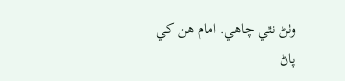وٺڻ نٿي چاهي. امام هن کي پاڻ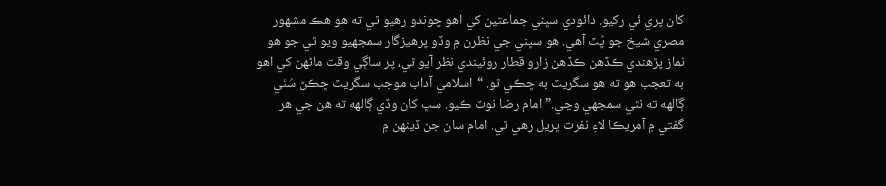کان پري ئي رکيو. دائودي سڀني جماعتين کي اهو چوندو رهيو ٿي ته هو هڪ مشهور مصري شيخ جو پُٽ آهي. هو سڀني جي نظرن ۾ وڏو پرهيزگار سمجھيو ويو ٿي جو هو نماز پڙهندي ڪڏهن ڪڏهن زارو قطار روئيندي نظر آيو ٿي، پر ساڳي وقت ماڻهن کي اهو به تعجب هو ته هو سگريٽ به ڇڪي ٿو. “اسلامي آداب موجب سگريٽ ڇڪڻ سُٺي ڳالهه ته نٿي سمجھي وڃي.” امام رضا نوٽ ڪيو. سڀ کان وڏي ڳالهه ته هن جي هر گفتي ۾ آمريڪا لاءِ نفرت ڀريل رهي ٿي. امام سان جن ڏينهن ۾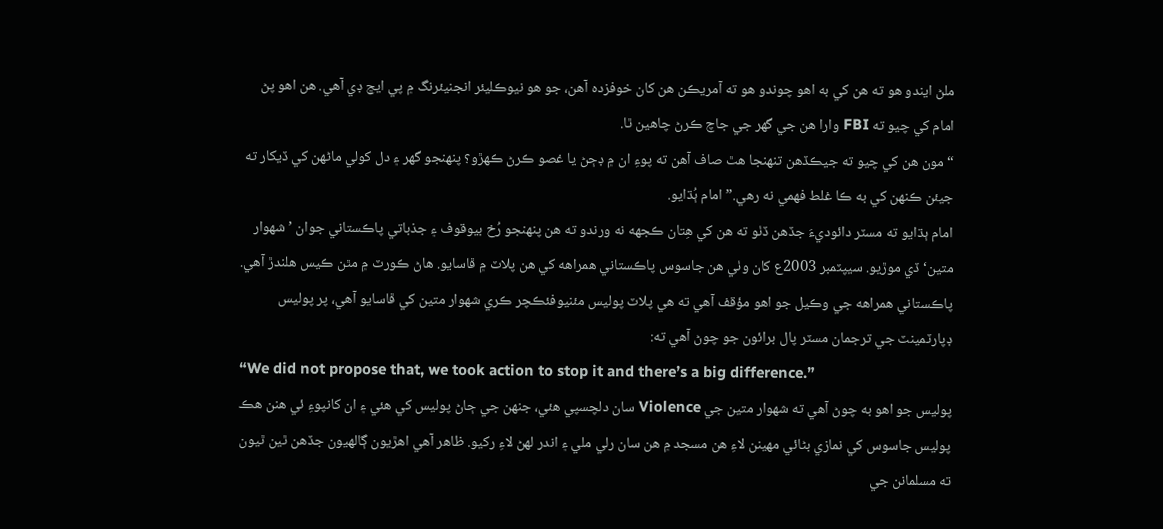ملڻ ايندو هو ته هن کي به اهو چوندو هو ته آمريڪن هن کان خوفزده آهن، جو هو نيوڪليئر انجنيئرنگ ۾ پي ايڇ ڊي آهي. هن اهو پڻ امام کي چيو ته FBI وارا هن جي گهر جي جاچ ڪرڻ چاهين ٿا.
“مون هن کي چيو ته جيڪڏهن تنهنجا هٿ صاف آهن ته پوءِ ان ۾ ڊڄڻ يا غصو ڪرڻ ڪهڙو؟ پنهنجو گهر ۽ دل کولي ماڻهن کي ڏيکار ته جيئن ڪنهن کي به ڪا غلط فهمي نه رهي.” امام ٻُڌايو.
امام ٻڌايو ته مسٽر دائوديءَ جڏهن ڏٺو ته هن کي هِتان ڪجهه نه ورندو ته هن پنهنجو رُخ بيوقوف ۽ جذباتي پاڪستاني جوان ’شهوار متين‘ ڏي موڙيو. سيپٽمبر 2003ع کان وٺي هن جاسوس پاڪستاني همراهه کي هن پلاٽ ۾ ڦاسايو. هاڻ ڪورٽ ۾ مٿن ڪيس هلندڙ آهي. پاڪستاني همراهه جي وڪيل جو اهو مؤقف آهي ته هي پلاٽ پوليس مئنيوفئڪچر ڪري شهوار متين کي ڦاسايو آهي، پر پوليس ڊپارٽمينٽ جي ترجمان مسٽر پال برائون جو چوڻ آهي ته:
“We did not propose that, we took action to stop it and there’s a big difference.”
پوليس جو اهو به چوڻ آهي ته شهوار متين جي Violence سان دلچسپي هئي، جنهن جي ڄاڻ پوليس کي هئي ۽ ان کانپوءِ ئي هنن هڪ پوليس جاسوس کي نمازي بڻائي مهينن لاءِ هن مسجد ۾ هن سان رلي ملي ۽ اندر لهڻ لاءِ رکيو. ظاهر آهي اهڙيون ڳالهيون جڏهن ٿين ٿيون ته مسلمانن جي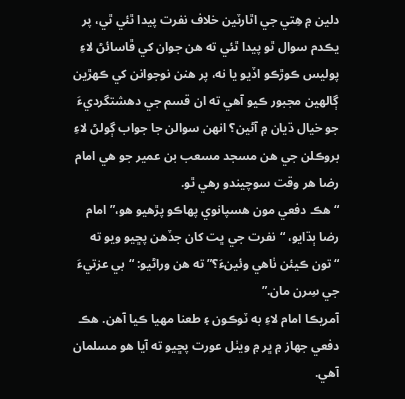دلين ۾ هِتي جي اٿارٽين خلاف نفرت پيدا ٿئي ٿي، پر يڪدم سوال ٿو پيدا ٿئي ته هن جوان کي ڦاسائڻ لاءِ پوليس ڪوڙڪو اڏيو يا نه، پر هنن نوجوانن کي ڪهڙين ڳالهين مجبور ڪيو آهي ته ان قسم جي دهشتگرديءَ جو خيال ڌيان ۾ آڻين؟ انهن سوالن جا جواب ڳولڻ لاءِ بروڪلن جي هن مسجد مسعب بن عمير جو هي امام رضا هر وقت سوچيندو رهي ٿو.
“هڪ دفعي مون هسپانوي پهاڪو پڙهيو هو،” امام رضا ٻڌايو، “نفرت جي ڀت کان جڏهن پڇيو ويو ته “تون ڪيئن ٺاهي وئينءَ؟” ته هن وراڻيو: “بي عزتيءَ جي سِرن مان.”
آمريڪا امام لاءِ به ٽوڪون ۽ طعنا مهيا ڪيا آهن. هڪ دفعي جهاز ۾ ڀر ۾ ويٺل عورت پڇيو ته آيا هو مسلمان آهي.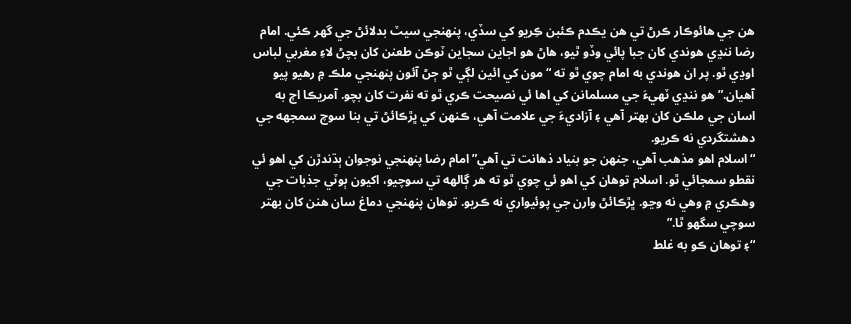هن جي هائوڪار ڪرڻ تي هن يڪدم ڪئبن ڪِريو کي سڏي، پنهنجي سيٽ بدلائڻ جي گهر ڪئي. امام رضا ننڍي هوندي کان جبا پائي وڏو ٿيو، هاڻ هو اجاين سجاين ٽوڪن طعنن کان بچڻ لاءِ مغربي لباس اوڍي ٿو. پر ان هوندي به امام چوي ٿو ته “مون کي ائين لڳي ٿو ڄڻ آئون پنهنجي ملڪ ۾ رهيو پيو آهيان.” هو ننڍي ٽهيءَ جي مسلمانن کي اها ئي نصيحت ڪري ٿو ته نفرت کان بچو. آمريڪا اڄ به اسان جي ملڪن کان بهتر آهي ۽ آزاديءَ جي علامت آهي، ڪنهن کي ڀڙڪائڻ تي بنا سوچ سمجهه جي دهشتگردي نه ڪريو.
“اسلام اهو مذهب آهي، جنهن جو بنياد ذهانت تي آهي” امام رضا پنهنجي نوجوان ٻڌندڙن کي اهو ئي نقطو سمجائي ٿو. اسلام توهان کي اهو ئي چوي ٿو ته هر ڳالهه تي سوچيو، اکيون ٻوٽي جذبات جي وهڪري ۾ وهي نه وڃو. ڀڙڪائڻ وارن جي پوئيواري نه ڪريو. توهان پنهنجي دماغ سان هنن کان بهتر سوچي سگهو ٿا.”
“۽ توهان ڪو به غلط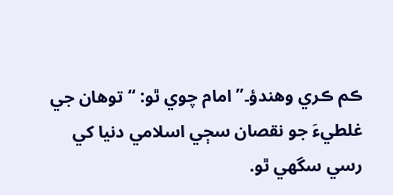ڪم ڪري وهندؤ۔” امام چوي ٿو: “توهان جي غلطيءَ جو نقصان سڄي اسلامي دنيا کي رسي سگهي ٿو.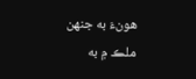هونءَ به جنهن ملڪ ۾ به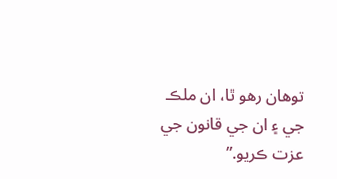توهان رهو ٿا، ان ملڪ جي ۽ ان جي قانون جي عزت ڪريو.”